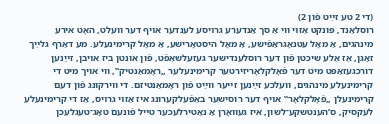(די 2 טע זײַט פֿון 2)
רוסלאַנד, פּונקט אַזױ װי אַ סך אַנדערע גרױסע לענדער אױף דער װעלט, האָט אירע מינהגים, אַ מאָל עטנאָגראַפֿישע, אַ מאָל היסטאָרישע, אַ מאָל קרימינעלע. מע דאַרף גלײַך זאָגן, אַז אַלע שיכטן פֿון דער רוסלענדישער געזעלשאַפֿט, פֿון אונטן ביז אױבן, זײַנען דורכגעזאַפּט מיט דער פֿאָלקלאָריזירטער קרימינעלער „ראָמאַנטיק‟, װי אויך מיט די קרימינעלע מינהגים, װעלכע זײַנען זײער װײַט פֿון ראָמאַנטיזם. די װירקונג פֿון דעם קרימינעלן „פֿאָלקלאָר‟ אױף דער רוסישער באַפֿעלקערונג איז אַזױ גרױס, אַז די קרימינעלע לעקסיק, ס’הענטשקע־לשון, איז געװאָרן אַ נאַטירלעכער טײל פֿונעם טאָג־טעגלעכן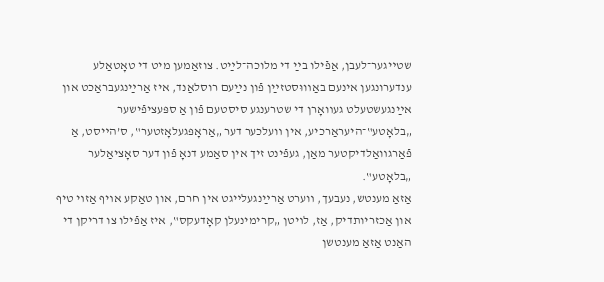שטײגער־לעבן, אַפֿילו בײַ די מלוכה־לײַט. צוזאַמען מיט די טאָטאַלע ענדערונגען אינעם באַװוּסטזײַן פֿון נײַעם רוסלאַנד, איז אַרײַנגעבראַכט און אײַנגעשטעלט געװאָרן די שטרענגע סיסטעם פֿון אַ ספּעציפֿישער „בלאָטע‟־היעראַרכיע, אין װעלכער דער „אַראָפּגעלאָזטער‟, ס’הײסט, אַ פֿאַרגװאַלדיקטער מאַן, געפֿינט זיך אין סאַמע דנאָ פֿון דער סאָציאַלער „בלאָטע‟.
אַזאַ מענטש, נעבעך, װערט אַרײַנגעלײגט אין חרם, און טאַקע אױף אַזױ טיף און אַכזריותדיק, אַז, לױטן „קרימינעלן קאָדעקס‟, איז אַפֿילו צו דריקן די האַנט אַזאַ מענטשן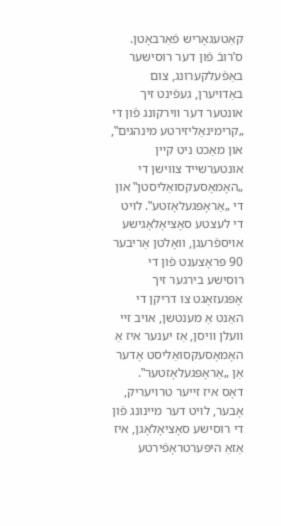קאַטעגאָריש פֿאַרבאָטן. ס’רובֿ פֿון דער רוסישער באַפֿעלקערונג, צום באַדױערן, געפֿינט זיך אונטער דער װירקונג פֿון די „קרימינאַליזירטע מינהגים‟, און מאַכט ניט קײן אונטערשײד צװישן די „האָמאָסעקסואַליסטן‟ און די „אַראָפּגעלאָזטע‟. לױט די לעצטע סאָציאָלאָגישע אױספֿרעגן, וואָלטן אַריבער 90 פּראָצענט פֿון די רוסישע בירגער זיך אָפּגעזאָגט צו דריקן די האַנט אַ מענטשן, אױב זײ װעלן װיסן, אַז יענער איז אַ האָמאָסעקסואַליסט אָדער אַן „אַראָפּגעלאָזטער‟.
דאָס איז זײער טרױעריק, אָבער, לױט דער מײנונג פֿון די רוסישע סאָציאָלאָגן, איז אַזאַ היפּערטראָפֿירטע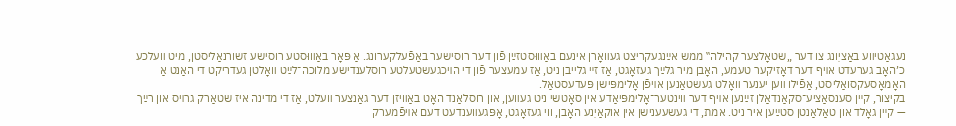נעגאַטיװע באַציִונג צו דער „שטאָלצער קהילה‟ ממש אײַנגעקריצט געװאָרן אינעם באַװוּסטזײַן פֿון דער רוסישער באַפֿעלקערונג. אַ פּאָר באַװוּסטע רוסישע זשורנאַליסטן, מיט װעלכע כ’האָב גערעדט אױף דער דאָזיקער טעמע, האָבן מיר גלײַך געזאָגט, אַז זײ גלייבן ניט, אַז עמעצער פֿון די הױכגעשטעלטע רוסלענדישע מלוכה־לײַט װאָלטן געדריקט די האַנט אַ האָמאָסעקסואַליסט, אַפֿילו װען יענער װאָלט געשטאַנען אױפֿן אָלימפּישן פּעדעסטאַל.
בקיצור, קײן סענסאַציע־סקאַנדאַלן זײַנען אױף דער װינטער־אָלימפּיאַדע אין סאָטשי ניט געװען, און רוסלאַנד האָט באַװיזן דער גאַנצער װעלט, אַז די מדינה איז שטאַרק גרױס און רײַך — קײן גאָלד און טאַלאַנטן סטײַען איר ניט. אמת, די געשעענישן אין אוקאַיִנע האָבן, ווי געזאָגט, אָפּגעװענדעט דעם אױפֿמערק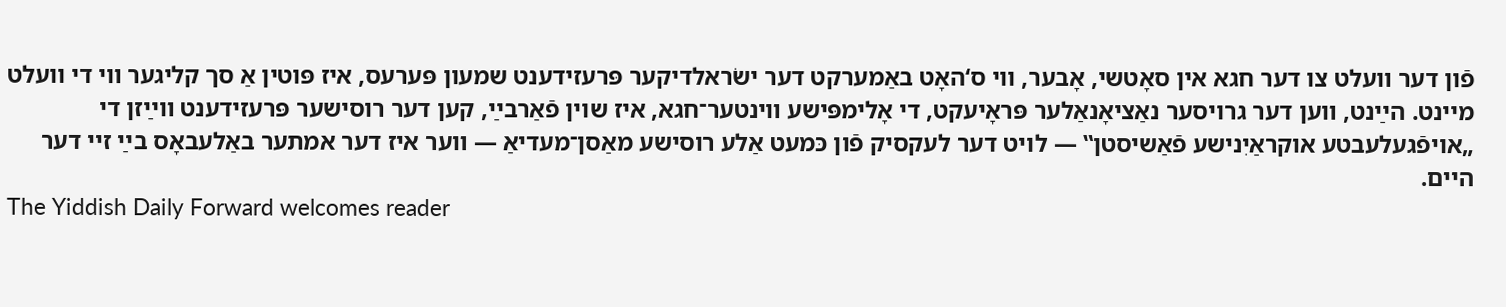פֿון דער װעלט צו דער חגא אין סאָטשי, אָבער, ווי ס‘האָט באַמערקט דער ישׂראלדיקער פּרעזידענט שמעון פּערעס, איז פּוטין אַ סך קליגער װי די וועלט מײנט. הײַנט, װען דער גרױסער נאַציאָנאַלער פּראָיעקט, די אָלימפּישע װינטער־חגא, איז שױן פֿאַרבײַ, קען דער רוסישער פּרעזידענט װײַזן די „אױפֿגעלעבטע אוקראַיִנישע פֿאַשיסטן‟ — לױט דער לעקסיק פֿון כּמעט אַלע רוסישע מאַסן־מעדיאַ — װער איז דער אמתער באַלעבאָס בײַ זיי דער הײם.
The Yiddish Daily Forward welcomes reader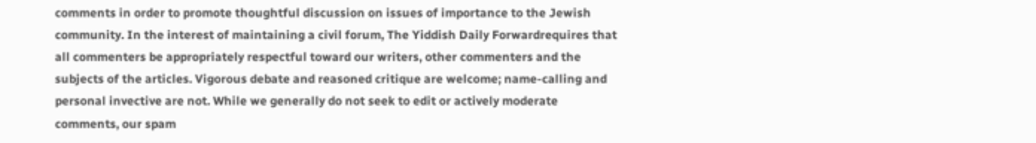comments in order to promote thoughtful discussion on issues of importance to the Jewish community. In the interest of maintaining a civil forum, The Yiddish Daily Forwardrequires that all commenters be appropriately respectful toward our writers, other commenters and the subjects of the articles. Vigorous debate and reasoned critique are welcome; name-calling and personal invective are not. While we generally do not seek to edit or actively moderate comments, our spam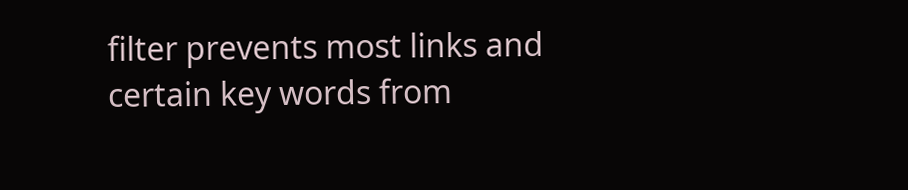filter prevents most links and certain key words from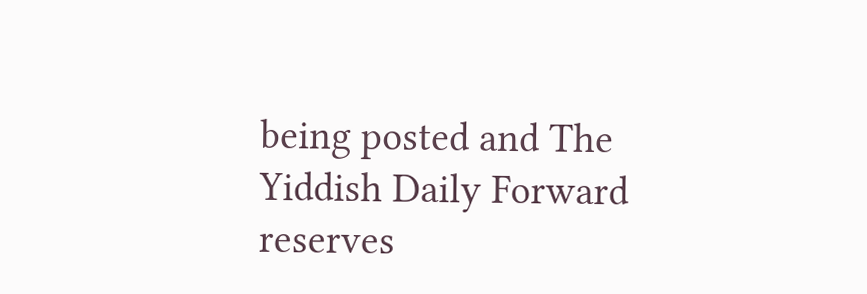being posted and The Yiddish Daily Forward reserves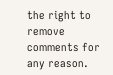the right to remove comments for any reason.